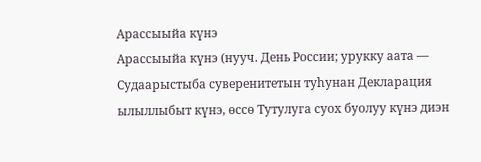Арассыыйа күнэ
Арассыыйа күнэ (нууч. День России; урукку аата — Судаарыстыба суверенитетын туһунан Декларация ылыллыбыт күнэ, өссө Тутулуга суох буолуу күнэ диэн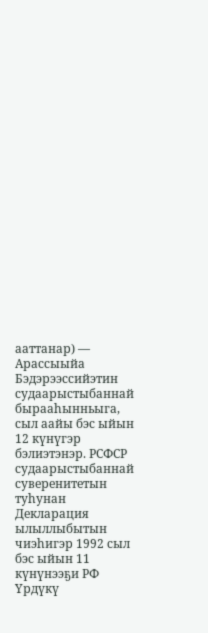ааттанар) — Арассыыйа Бэдэрээссийэтин судаарыстыбаннай бырааһынньыга, сыл аайы бэс ыйын 12 күнүгэр бэлиэтэнэр. РСФСР судаарыстыбаннай суверенитетын туһунан Декларация ылыллыбытын чиэһигэр 1992 сыл бэс ыйын 11 күнүнээҕи РФ Үрдүкү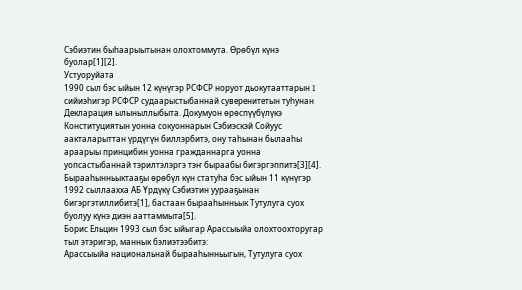Сэбиэтин быһаарыытынан олохтоммута. Өрөбүл күнэ буолар[1][2].
Устуоруйата
1990 сыл бэс ыйын 12 күнүгэр РСФСР норуот дьокутааттарын I сийиэһигэр РСФСР судаарыстыбаннай суверенитетын туһунан Декларация ылыныллыбыта. Докумуон өрөспүүбүлүкэ Конституциятын уонна сокуоннарын Сэбиэскэй Сойуус аакталарыттан үрдүгүн биллэрбитэ, ону таһынан былааһы араарыы принцибин уонна гражданнарга уонна уопсастыбаннай тэрилтэлэргэ тэҥ быраабы бигэргэппитэ[3][4].
Бырааһынньыктааҕы өрөбүл күн статуһа бэс ыйын 11 күнүгэр 1992 сыллаахха АБ Үрдүкү Сэбиэтин уурааҕынан бигэргэтиллибитэ[1], бастаан бырааһынньык Тутулуга суох буолуу күнэ диэн ааттаммыта[5].
Борис Ельцин 1993 сыл бэс ыйыгар Арассыыйа олохтоохторугар тыл этэригэр, маннык бэлиэтээбитэ:
Арассыыйа национальнай бырааһынньыгын, Тутулуга суох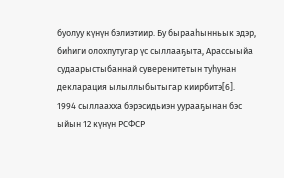буолуу күнүн бэлиэтиир. Бу бырааһынньык эдэр, биһиги олохпутугар үс сыллааҕыта, Арассыыйа судаарыстыбаннай суверенитетын туһунан декларация ылыллыбытыгар киирбитэ[6].
1994 сыллаахха бэрэсидьиэн уурааҕынан бэс ыйын 12 күнүн РСФСР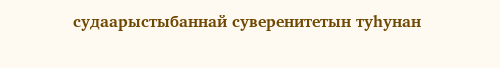судаарыстыбаннай суверенитетын туһунан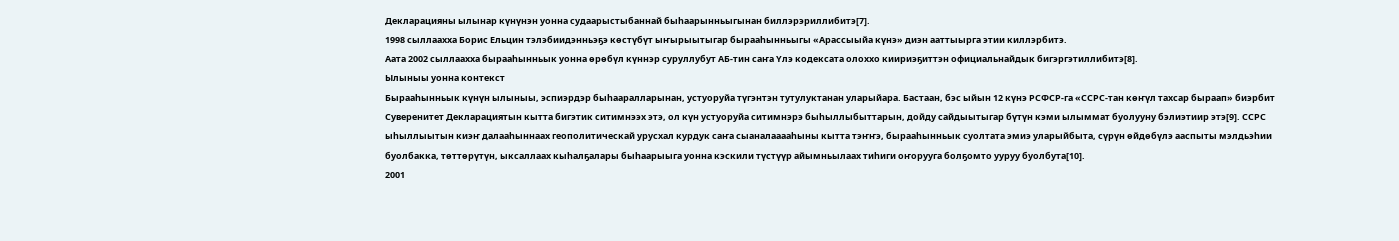Декларацияны ылынар күнүнэн уонна судаарыстыбаннай быһаарынньыгынан биллэрэриллибитэ[7].
1998 сыллаахха Борис Ельцин тэлэбиидэнньэҕэ көстүбүт ыҥырыытыгар бырааһынньыгы «Арассыыйа күнэ» диэн ааттыырга этии киллэрбитэ.
Аата 2002 сыллаахха бырааһынньык уонна өрөбүл күннэр суруллубут АБ-тин саҥа Үлэ кодексата олоххо киириэҕиттэн официальнайдык бигэргэтиллибитэ[8].
Ылыныы уонна контекст
Бырааһынньык күнүн ылыныы, эспиэрдэр быһааралларынан, устуоруйа түгэнтэн тутулуктанан уларыйара. Бастаан, бэс ыйын 12 күнэ РСФСР-га «ССРС-тан көҥүл тахсар быраап» биэрбит Суверенитет Декларациятын кытта бигэтик ситимнээх этэ, ол күн устуоруйа ситимнэрэ быһыллыбыттарын, дойду сайдыытыгар бүтүн кэми ылыммат буолууну бэлиэтиир этэ[9]. ССРС ыһыллыытын киэҥ далааһыннаах геополитическай урусхал курдук саҥа сыаналааааһыны кытта тэҥҥэ, бырааһынньык суолтата эмиэ уларыйбыта, сүрүн өйдөбүлэ ааспыты мэлдьэһии буолбакка, төттөрүтүн, ыксаллаах кыһалҕалары быһаарыыга уонна кэскили түстүүр айымньылаах тиһиги оҥорууга болҕомто ууруу буолбута[10].
2001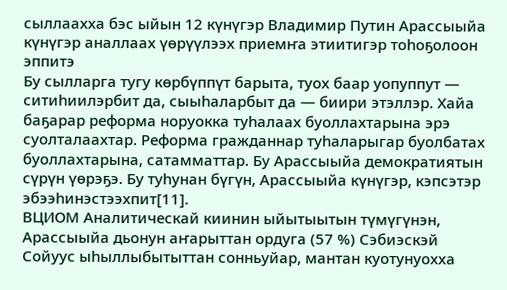сыллаахха бэс ыйын 12 күнүгэр Владимир Путин Арассыыйа күнүгэр аналлаах үөрүүлээх приемҥа этиитигэр тоһоҕолоон эппитэ
Бу сылларга тугу көрбүппүт барыта, туох баар уопуппут — ситиһиилэрбит да, сыыһаларбыт да — биири этэллэр. Хайа баҕарар реформа норуокка туһалаах буоллахтарына эрэ суолталаахтар. Реформа гражданнар туһаларыгар буолбатах буоллахтарына, сатамматтар. Бу Арассыыйа демократиятын сүрүн үөрэҕэ. Бу туһунан бүгүн, Арассыыйа күнүгэр, кэпсэтэр эбээһинэстээхпит[11].
ВЦИОМ Аналитическай киинин ыйытыытын түмүгүнэн, Арассыыйа дьонун аҥарыттан ордуга (57 %) Сэбиэскэй Сойуус ыһыллыбытыттан сонньуйар, мантан куотунуохха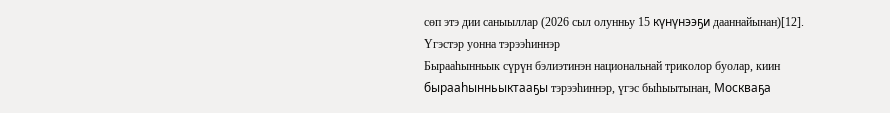сөп этэ дии саныыллар (2026 сыл олунньу 15 күнүнээҕи дааннайынан)[12].
Үгэстэр уонна тэрээһиннэр
Бырааһынньык сүрүн бэлиэтинэн национальнай триколор буолар, киин бырааһынньыктааҕы тэрээһиннэр, үгэс быһыытынан, Москваҕа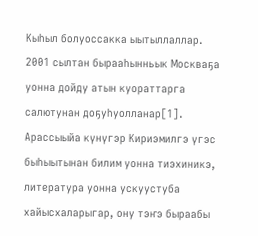Кыһыл болуоссакка ыытыллаллар. 2001 сылтан бырааһынньык Москваҕа уонна дойду атын куораттарга салютунан доҕуһуолланар[1].
Арассыыйа күнүгэр Кириэмилгэ үгэс быһыытынан билим уонна тиэхиникэ, литература уонна ускуустуба хайысхаларыгар, ону тэҥэ быраабы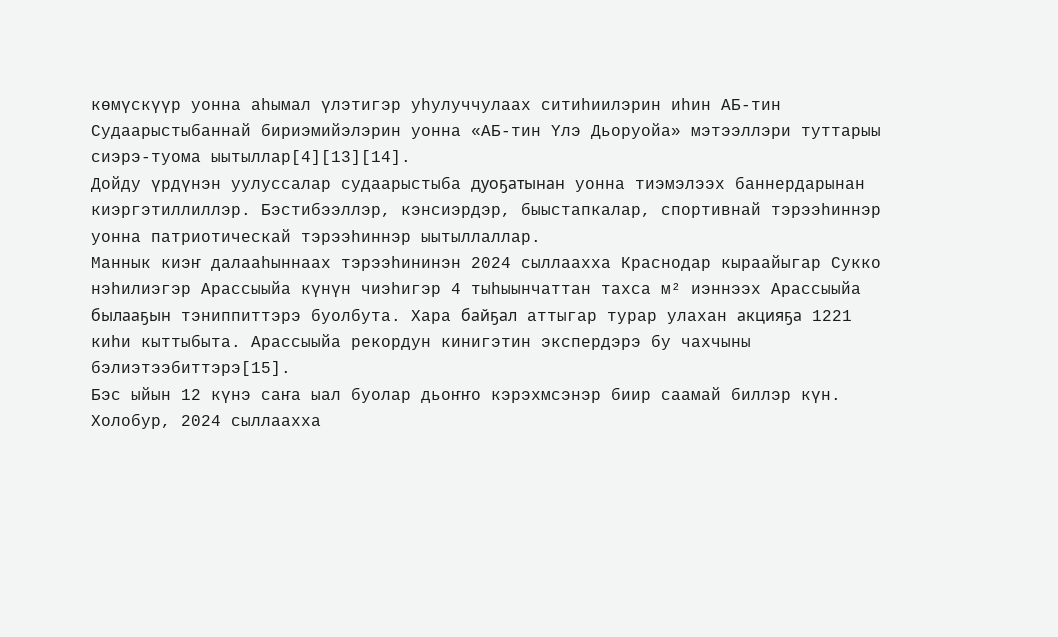көмүскүүр уонна аһымал үлэтигэр уһулуччулаах ситиһиилэрин иһин АБ-тин Судаарыстыбаннай бириэмийэлэрин уонна «АБ-тин Үлэ Дьоруойа» мэтээллэри туттарыы сиэрэ-туома ыытыллар[4][13][14].
Дойду үрдүнэн уулуссалар судаарыстыба дуоҕатынан уонна тиэмэлээх баннердарынан киэргэтиллиллэр. Бэстибээллэр, кэнсиэрдэр, быыстапкалар, спортивнай тэрээһиннэр уонна патриотическай тэрээһиннэр ыытыллаллар.
Маннык киэҥ далааһыннаах тэрээһининэн 2024 сыллаахха Краснодар кыраайыгар Сукко нэһилиэгэр Арассыыйа күнүн чиэһигэр 4 тыһыынчаттан тахса м² иэннээх Арассыыйа былааҕын тэниппиттэрэ буолбута. Хара байҕал аттыгар турар улахан акцияҕа 1221 киһи кыттыбыта. Арассыыйа рекордун кинигэтин экспердэрэ бу чахчыны бэлиэтээбиттэрэ[15].
Бэс ыйын 12 күнэ саҥа ыал буолар дьоҥҥо кэрэхмсэнэр биир саамай биллэр күн. Холобур, 2024 сыллаахха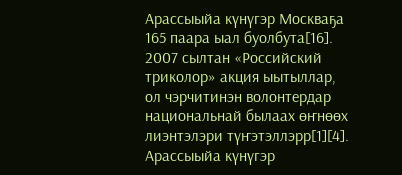Арассыыйа күнүгэр Москваҕа 165 паара ыал буолбута[16].
2007 сылтан «Российский триколор» акция ыытыллар, ол чэрчитинэн волонтердар национальнай былаах өҥнөөх лиэнтэлэри түҥэтэллэрр[1][4].
Арассыыйа күнүгэр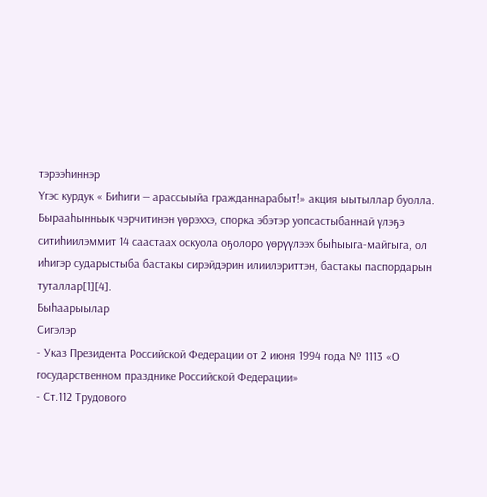тэрээһиннэр
Үгэс курдук « Биһиги — арассыыйа гражданнарабыт!» акция ыытыллар буолла. Бырааһынньык чэрчитинэн үөрэххэ, спорка эбэтэр уопсастыбаннай үлэҕэ ситиһиилэммит 14 саастаах оскуола оҕолоро үөрүүлээх быһыыга-майгыга, ол иһигэр сударыстыба бастакы сирэйдэрин илиилэриттэн, бастакы паспордарын туталлар[1][4].
Быһаарыылар
Сигэлэр
- Указ Президента Российской Федерации от 2 июня 1994 года № 1113 «О государственном празднике Российской Федерации»
- Ст.112 Трудового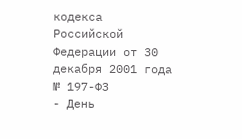кодекса Российской Федерации от 30 декабря 2001 года № 197-ФЗ
- День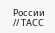России // ТАСС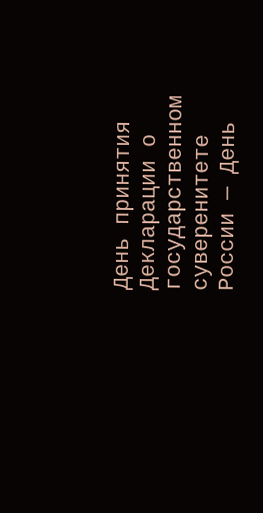День принятия Декларации о государственном суверенитете России — День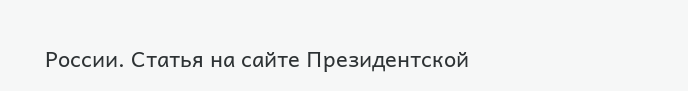России. Статья на сайте Президентской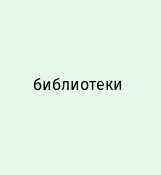библиотеки